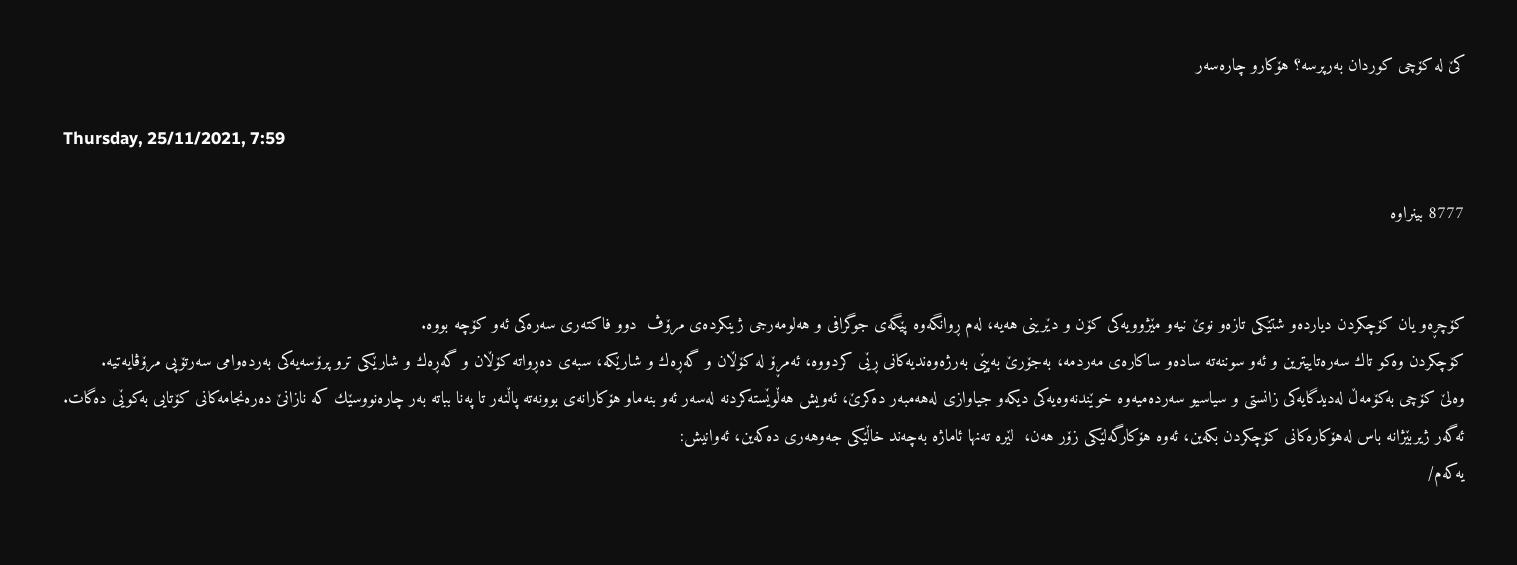كێ له‌ كۆچی كوردان به‌رپرسه‌؟ هۆكارو چاره‌سه‌ر

Thursday, 25/11/2021, 7:59

8777 بینراوە


كۆچڕه‌و یان كۆچكردن دیارده‌و شتێكى تازه‌و نوێ نیه‌و مێژوویه‌كى كۆن و دێرینى هه‌یه‌، له‌م ڕوانگه‌وه‌ پێگه‌ى جوگرافی و هه‌لومه‌رجی ژینكرده‌ى مرۆڤ  دوو فاكته‌ری سه‌ره‌كى ئه‌و كۆچه‌ بووه‌.
كۆچكردن وه‌كو تاك سه‌ره‌تاییترین و ئه‌و سوننه‌ته‌ ساده‌و ساكاره‌ى مه‌ردمه‌، به‌جۆرێ به‌پێی به‌رژه‌وه‌ندیه‌كانى ڕێی كردووه‌، ئه‌مڕۆ له‌ كۆڵان و گه‌ڕه‌ك و شارێكه‌، سبه‌ى ده‌ڕواته‌ كۆڵان و گه‌ڕه‌ك و شارێكى ترو پرۆسه‌یه‌كى به‌رده‌وامى سه‌رتۆپی مرۆڤایه‌تیه‌.
وه‌لێ كۆچی به‌كۆمه‌ڵ له‌دیدگایه‌كی زانستى و سیاسیو سه‌رده‌میه‌وه‌ خوێندنه‌وه‌یه‌كى دیكه‌و جیاوازى له‌هه‌مبه‌ر ده‌كرێ، ئه‌ویش هه‌ڵوێسته‌كردنه‌ له‌سه‌ر ئه‌و بنه‌ماو هۆكارانه‌ى بوونه‌ته‌ پاڵنه‌ر تا په‌نا بباته‌ به‌ر چاره‌نووسێك كه‌ نازانێ ده‌ره‌نجامه‌كانى كۆتایی به‌كوێی ده‌گات.
ئه‌گه‌ر ژیربێژانه‌ باس له‌هۆكاره‌كانی كۆچكردن بكه‌ین، ئه‌وه‌ هۆكارگه‌لێكى زۆر هه‌ن،  لێره‌ ته‌نها ئاماژه‌ به‌چه‌ند خاڵێكى جه‌وهه‌ری ده‌كه‌ین، ئه‌وانیش:
یه‌كه‌م/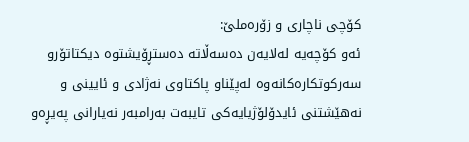كۆچی ناچاری و زۆره‌ملێ:
ئه‌و كۆچه‌یه‌ له‌لایه‌ن ده‌سه‌ڵاته‌ ده‌ستڕۆیشتوه‌ دیكتاتۆرو سه‌ركوتكاره‌كانه‌وه‌ له‌پێناو پاكتاوى نه‌ژادی و ئایینى و نه‌هێشتنى ئایدۆلۆژیایه‌كى تایبه‌ت به‌رامبه‌ر نه‌یارانی په‌یڕه‌و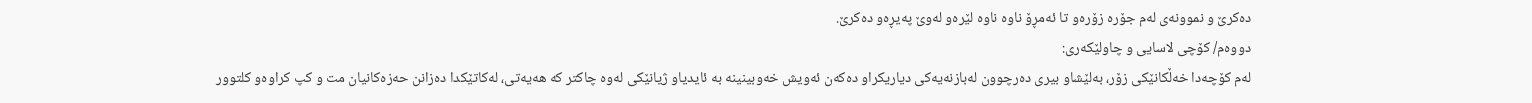ده‌كرێ و نموونه‌ی له‌م جۆره‌ زۆره‌و تا ئه‌مڕۆ ناوه‌ ناوه‌ لێره‌و له‌وێ په‌یڕه‌و ده‌كرێ.
دووه‌م/ كۆچی لاسایی و چاولێكه‌ری:
له‌م كۆچه‌دا خه‌ڵكانێكی زۆر، به‌لێشاو بیری ده‌رچوون له‌بازنه‌یه‌كى دیاریكراو ده‌كه‌ن ئه‌ویش خه‌وبینینه‌ به‌ ئایدیاو ژیانێكی له‌وه‌ چاكتر كه‌ هه‌یه‌تى، له‌كاتێكدا ده‌زانن حه‌زه‌كانیان مت و كپ كراوه‌و كلتوور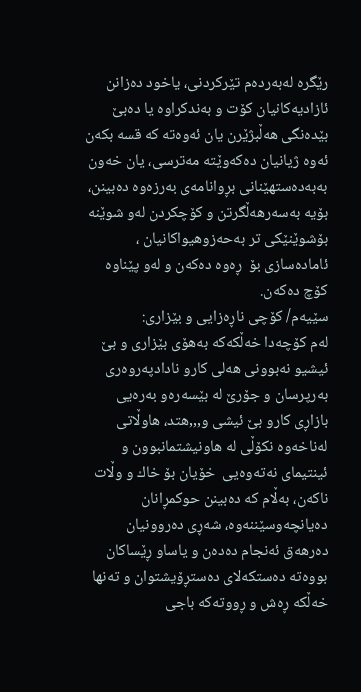رێگره‌ له‌به‌رده‌م تێركردنى، یاخود ده‌زانن ئازادیه‌كانیان كۆت و به‌ندكراوه‌ یا ده‌بێ بێده‌نگى هه‌ڵبژێرن یان ئه‌وه‌ته‌ كه‌ قسه‌ بكه‌ن ئه‌وه‌ ژیانیان ده‌كه‌وێته‌ مه‌ترسی، یان خه‌ون به‌به‌ده‌ستهێنانى بڕوانامه‌ی به‌رزه‌وه‌ ده‌بینن، بۆیه‌ به‌سه‌رهه‌ڵگرتن و كۆچكردن له‌و شوێنه‌ بۆشوێنێكى تر به‌حه‌زوهیواكانیان ، ئاماده‌سازى بۆ  ڕه‌وه‌ ده‌كه‌ن و له‌و پێناوه‌ كۆچ ده‌كه‌ن.
سێیه‌م/ كۆچی ناڕه‌زایی و بێزاری:
له‌م كۆچه‌دا خه‌ڵكه‌كه‌ به‌هۆی بێزاری و بێ ئیشیو نه‌بوونى هه‌لی كارو نادادپه‌روه‌ری به‌رپرسان و جۆرێ له‌ بێسه‌ره‌و به‌ره‌یی بازاڕی كارو بێ ئیشی و,,,هتد، هاوڵاتى له‌ناخه‌وه‌ نكۆڵی له‌ هاونیشتمانبوون و ئینتیمای نه‌ته‌وه‌یی  خۆیان بۆ خاك و وڵات ناكه‌ن، به‌ڵام كه‌ ده‌بینن حوكمڕانان ده‌یانچه‌وسێننه‌وه‌، شه‌ڕی ده‌روونیان ده‌رهه‌ق ئه‌نجام ده‌ده‌ن و یاساو ڕێساكان بووه‌ته‌ ده‌ستكه‌لای ده‌ستڕۆیشتوان و ته‌نها خه‌ڵكه‌ ڕه‌ش و ڕووته‌كه‌ باجی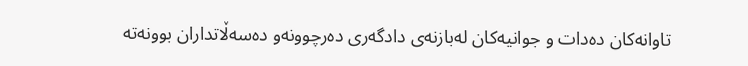تاوانه‌كان ده‌دات و جوانیه‌كان له‌بازنه‌ى دادگه‌ری ده‌رچوونه‌و ده‌سه‌ڵاتداران بوونه‌ته‌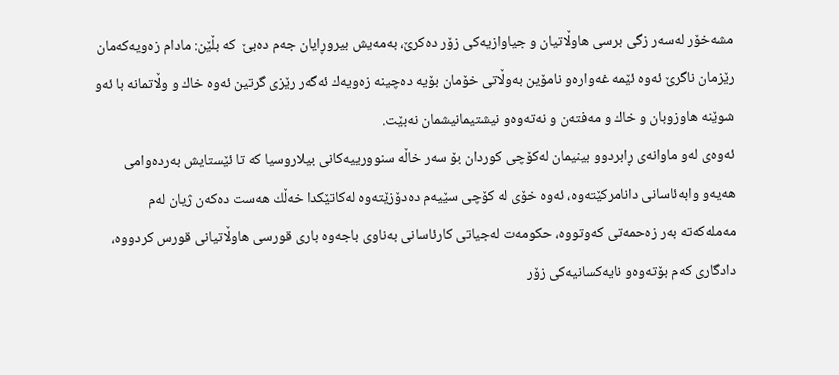مشه‌خۆر له‌سه‌ر زگى برسی هاوڵاتیان و جیاوازیه‌كى زۆر ده‌كرێ، به‌مه‌یش بیروڕایان جه‌م ده‌بێ  كه‌ بڵێن: مادام زه‌ویه‌كه‌مان رێزمان ناگرێ ئه‌وه‌ ئێمه‌ غه‌واره‌و نامۆین به‌وڵاتى خۆمان بۆیه‌ ده‌چینه‌ زه‌ویه‌ك ئه‌گه‌ر رێزی گرتین ئه‌وه‌ خاك و وڵاتمانه‌ با ئه‌و شوێنه‌ هاوزوبان و خاك و مه‌فته‌ن و نه‌ته‌وه‌و نیشتیمانیشمان نه‌بێت.
ئه‌وه‌ى له‌و ماوانه‌ى ڕابردوو بینیمان له‌كۆچی كوردان بۆ سه‌ر خاڵه‌ سنوورییه‌كانى بیلاروسیا كه‌ تا ئێستایش به‌رده‌وامى هه‌یه‌و وابه‌ئاسانى دانامركێته‌وه‌، ئه‌وه‌ خۆی له‌ كۆچی سێیه‌م ده‌دۆزێته‌وه‌ له‌كاتێكدا خه‌ڵك هه‌ست ده‌كه‌ن ژیان له‌م مه‌مله‌كه‌ته‌ به‌ر زه‌حمه‌تی كه‌وتووه‌، حكومه‌ت له‌جیاتى كارئاسانى به‌ناوى باجه‌وه‌ باری قورسی هاوڵاتیانی قورس كردووه‌، دادگاری كه‌م بۆته‌وه‌و نایه‌كسانیه‌كى زۆر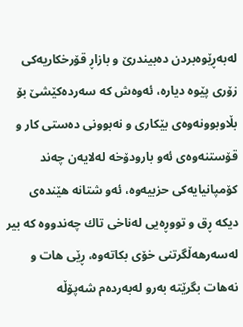له‌به‌ڕێوه‌بردن ده‌بیندرێ و بازاڕ قۆرخكاریه‌كى زۆری پێوه‌ دیاره‌، ئه‌وه‌ش كه‌ سه‌رده‌كێشێ بۆ بڵاوبوونه‌وه‌ى بێكاری و نه‌بوونى ده‌ستى كار و قۆستنه‌وه‌ى ئه‌و بارودۆخه‌ له‌لایه‌ن چه‌ند كۆمپانیایه‌كی حزبیه‌وه‌، ئه‌و شتانه‌ هێنده‌ى دیكه‌ ڕق و تووڕه‌یی له‌ناخى تاك چه‌ندووه‌ كه‌ بیر له‌سه‌رهه‌ڵگرتنى خۆی بكاته‌وه‌، ڕێی هات و نه‌هات بگرێته‌ به‌رو له‌به‌رده‌م شه‌پۆڵه‌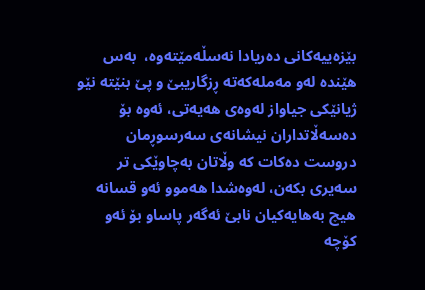بێزه‌ییه‌كانى ده‌ریادا نه‌سڵه‌مێته‌وه‌،  به‌س هێنده‌ له‌و مه‌مله‌كه‌ته‌ ڕزگاریبێ و پێ بنێته‌ نێو ژیانێكى جیاواز له‌وه‌ى هه‌یه‌تى، ئه‌وه‌ بۆ ده‌سه‌ڵاتداران نیشانه‌ى سه‌رسوڕمان دروست ده‌كات كه‌ وڵاتان به‌چاوێكى تر سه‌یری بكه‌ن، له‌وه‌شدا هه‌موو ئه‌و قسانه‌ هیچ به‌هایه‌كیان نابێ ئه‌گه‌ر پاساو بۆ ئه‌و كۆچه‌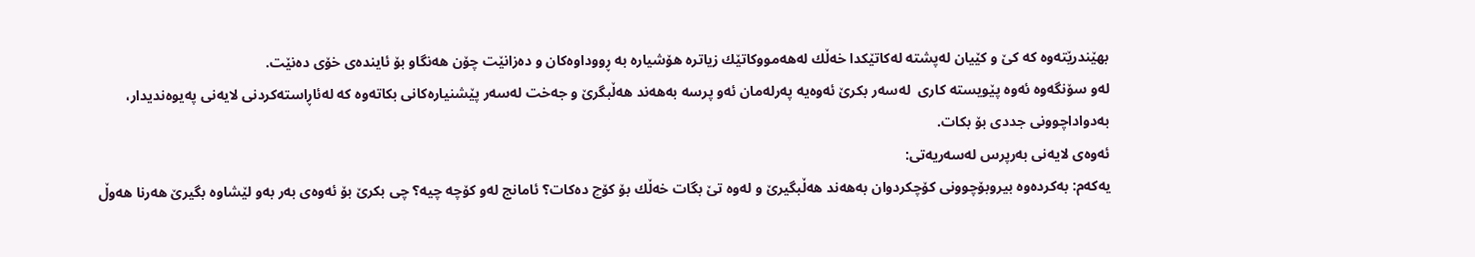بهێندرێته‌وه‌ كه‌ كێ و كێیان له‌پشته‌ له‌كاتێكدا خه‌ڵك له‌هه‌مووكاتێك زیاتره‌ هۆشیاره‌ به‌ ڕووداوه‌كان و ده‌زانێت چۆن هه‌نگاو بۆ ئاینده‌ى خۆی ده‌نێت.
له‌و سۆنگه‌وه‌ ئه‌وه‌ پێویسته‌ كاری  له‌سه‌ر بكرێ ئه‌وه‌یه‌ په‌رله‌مان ئه‌و پرسه‌ به‌هه‌ند هه‌ڵبگرێ و جه‌خت له‌سه‌ر پێشنیاره‌كانى بكاته‌وه‌ كه‌ له‌ئاڕاسته‌كردنى لایه‌نى په‌یوه‌ندیدار، به‌دواداچوونی جددى بۆ بكات.
ئه‌وه‌ى لایه‌نى به‌رپرس له‌سه‌ریه‌تى:
یه‌كه‌م: به‌كرده‌وه‌ بیروبۆچوونى كۆچكردوان به‌هه‌ند هه‌ڵبگیرێ و له‌وه‌ تێ بگات خه‌ڵك بۆ كۆچ ده‌كات؟ ئامانج له‌و كۆچه‌ چیه‌؟ چی بكرێ بۆ ئه‌وه‌ى به‌ر به‌و لێشاوه‌ بگیرێ هه‌رنا هه‌وڵ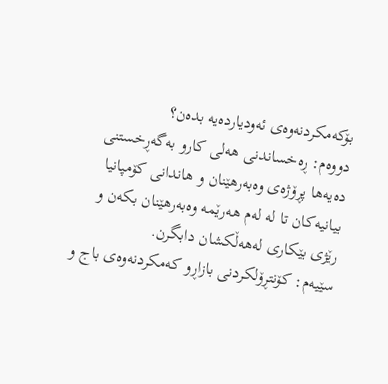بۆكه‌مكردنه‌وه‌ى ئه‌ودیارده‌یه‌ بده‌ن؟
دووه‌م: ڕه‌خساندنى هه‌لی كارو به‌گه‌ڕخستنى ده‌یه‌ها پڕۆژه‌ى وه‌به‌رهێنان و هاندانى كۆمپانیا بیانیه‌كان تا له‌ له‌م هه‌رێمه‌ وه‌به‌رهێنان بكه‌ن و رێژی بێكاری له‌هه‌ڵكشان دابگرن.
سێیه‌م: كۆنتڕۆلكردنى بازاڕو كه‌مكردنه‌وه‌ى باج و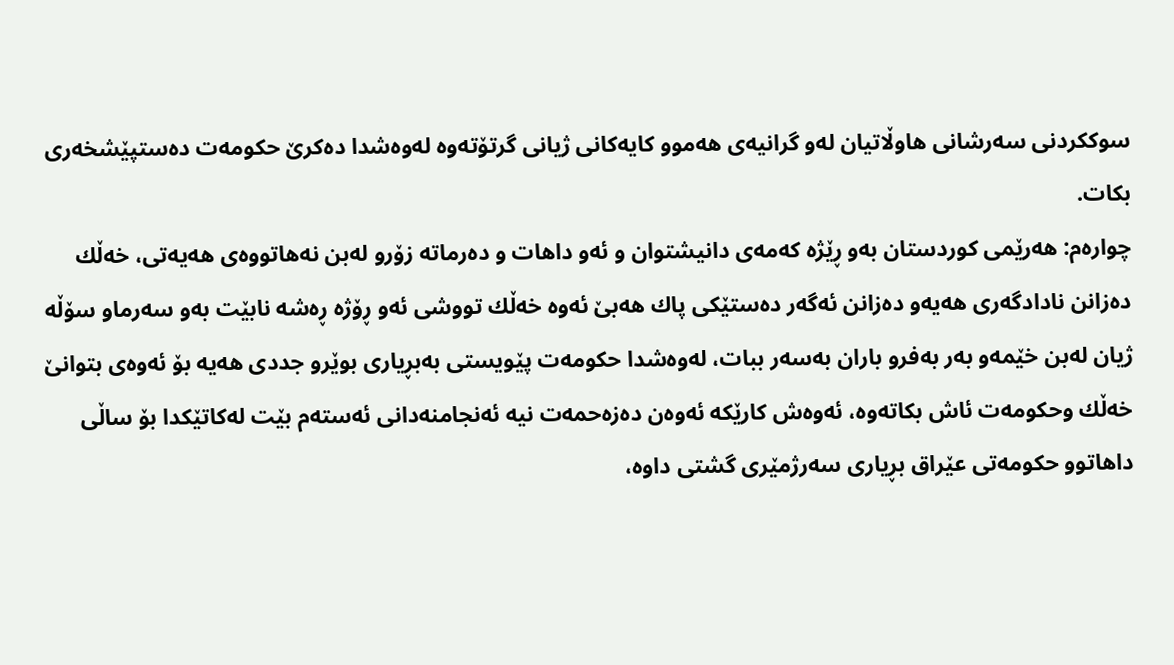سوككردنى سه‌رشانى هاوڵاتیان له‌و گرانیه‌ى هه‌موو كایه‌كانى ژیانى گرتۆته‌وه‌ له‌وه‌شدا ده‌كرێ حكومه‌ت ده‌ستپێشخه‌ری بكات.
چواره‌م: هه‌رێمى كوردستان به‌و ڕێژه‌ كه‌مه‌ی دانیشتوان و ئه‌و داهات و ده‌رماته‌ زۆرو له‌بن نه‌هاتووه‌ى هه‌یه‌تى، خه‌ڵك ده‌زانن نادادگه‌ری هه‌یه‌و ده‌زانن ئه‌گه‌ر ده‌ستێكى پاك هه‌بێ ئه‌وه‌ خه‌ڵك تووشی ئه‌و ڕۆژه‌ ڕه‌شه‌ نابێت به‌و سه‌رماو سۆڵه‌ ژیان له‌بن خێمه‌و به‌ر به‌فرو باران به‌سه‌ر ببات، له‌وه‌شدا حكومه‌ت پێویستى به‌بڕیاری بوێرو جددى هه‌یه‌ بۆ ئه‌وه‌ى بتوانێ خه‌ڵك وحكومه‌ت ئاش بكاته‌وه‌، ئه‌وه‌ش كارێكه‌ ئه‌وه‌ن ده‌زه‌حمه‌ت نیه‌ ئه‌نجامنه‌دانى ئه‌سته‌م بێت له‌كاتێكدا بۆ ساڵی داهاتوو حكومه‌تى عێراق بڕیاری سه‌رژمێری گشتى داوه‌،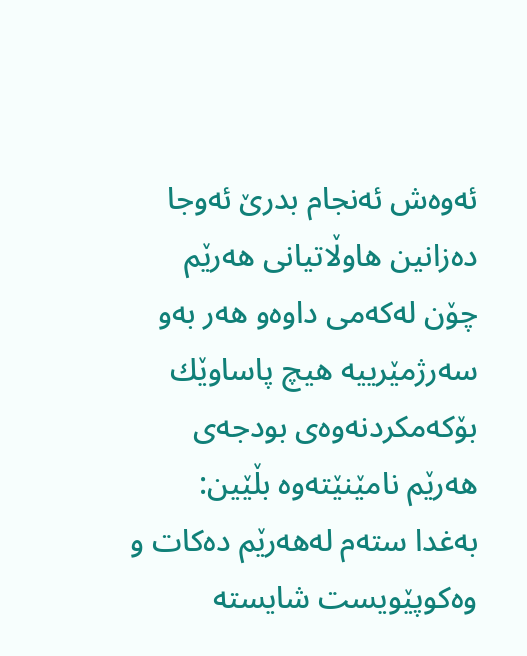ئه‌وه‌ش ئه‌نجام بدرێ ئه‌وجا ده‌زانین هاوڵاتیانی هه‌رێم چۆن له‌كه‌مى داوه‌و هه‌ر به‌و سه‌رژمێرییه‌ هیچ پاساوێك بۆكه‌مكردنه‌وه‌ى بودجه‌ى هه‌رێم نامێنێته‌وه‌ بڵێین: به‌غدا سته‌م له‌هه‌رێم ده‌كات و وه‌كوپێویست شایسته‌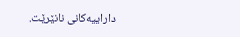داراییه‌كانى نانێرێت.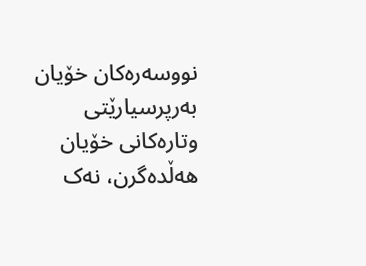نووسەرەکان خۆیان بەرپرسیارێتی وتارەکانی خۆیان هەڵدەگرن، نەک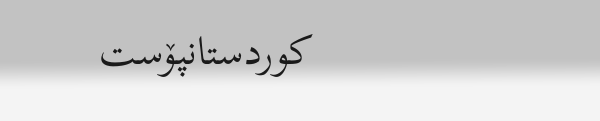کوردستانپۆست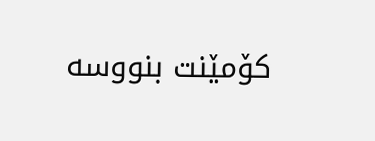کۆمێنت بنووسە